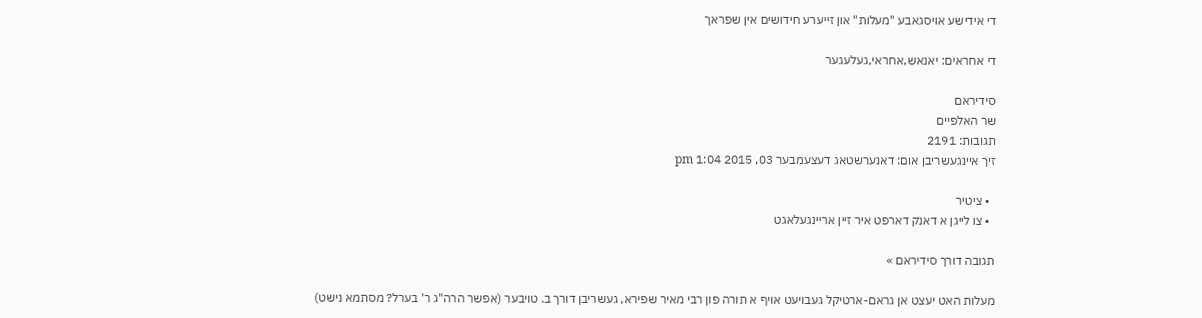די אידישע אויסגאבע "מעלות" און זייערע חידושים אין שפראך

די אחראים: יאנאש,אחראי,געלעגער

סידיראם
שר האלפיים
תגובות: 2191
זיך איינגעשריבן אום: דאנערשטאג דעצעמבער 03, 2015 1:04 pm

  • ציטיר
  • צו לייגן א דאנק דארפט איר זיין אריינגעלאגט

תגובה דורך סידיראם »

מעלות האט יעצט אן גראם-ארטיקל געבויעט אויף א תורה פון רבי מאיר שפירא, געשריבן דורך ב. טויבער (אפשר הרה"ג ר' בערל? מסתמא נישט)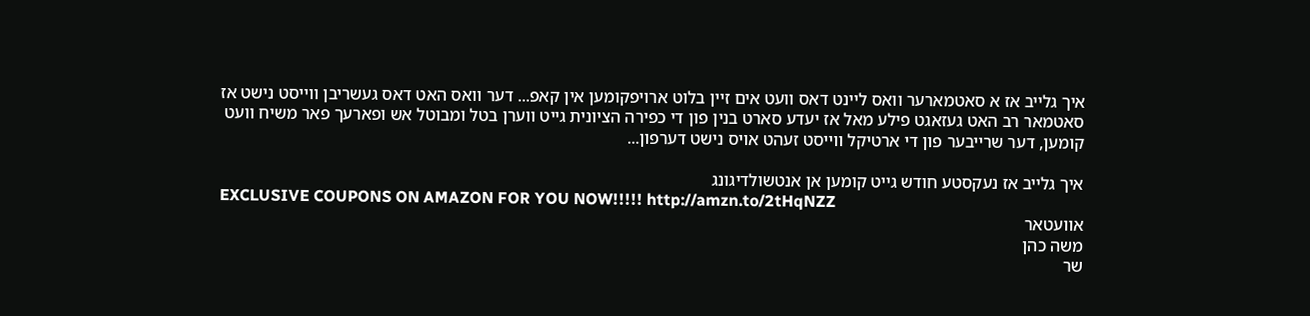איך גלייב אז א סאטמארער וואס ליינט דאס וועט אים זיין בלוט ארויפקומען אין קאפ... דער וואס האט דאס געשריבן ווייסט נישט אז סאטמאר רב האט געזאגט פילע מאל אז יעדע סארט בנין פון די כפירה הציונית גייט ווערן בטל ומבוטל אש ופארעך פאר משיח וועט קומען, דער שרייבער פון די ארטיקל ווייסט זעהט אויס נישט דערפון...

איך גלייב אז נעקסטע חודש גייט קומען אן אנטשולדיגונג
EXCLUSIVE COUPONS ON AMAZON FOR YOU NOW!!!!! http://amzn.to/2tHqNZZ
אוועטאר
משה כהן
שר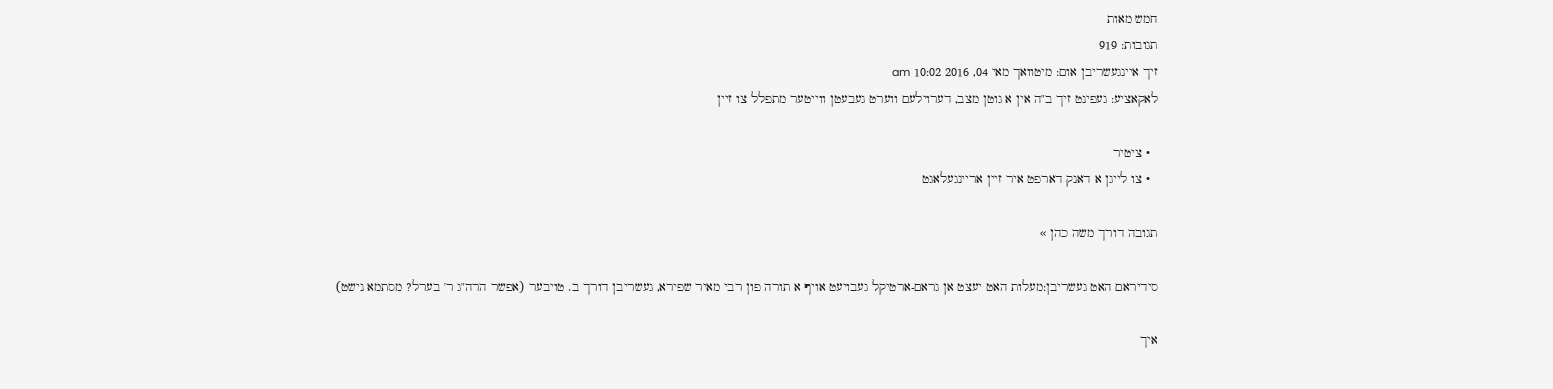חמש מאות
תגובות: 919
זיך איינגעשריבן אום: מיטוואך מאי 04, 2016 10:02 am
לאקאציע: געפינט זיך ב"ה אין א גוטן מצב, דערוילעם ווערט געבעטן ווייטער מתפלל צו זיין

  • ציטיר
  • צו לייגן א דאנק דארפט איר זיין אריינגעלאגט

תגובה דורך משה כהן »

סידיראם האט געשריבן:מעלות האט יעצט אן גראם-ארטיקל געבויעט אויף א תורה פון רבי מאיר שפירא, געשריבן דורך ב. טויבער (אפשר הרה"ג ר' בערל? מסתמא נישט)

איך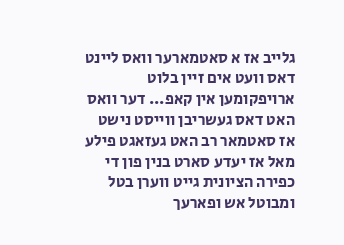גלייב אז א סאטמארער וואס ליינט דאס וועט אים זיין בלוט ארויפקומען אין קאפ... דער וואס האט דאס געשריבן ווייסט נישט אז סאטמאר רב האט געזאגט פילע מאל אז יעדע סארט בנין פון די כפירה הציונית גייט ווערן בטל ומבוטל אש ופארעך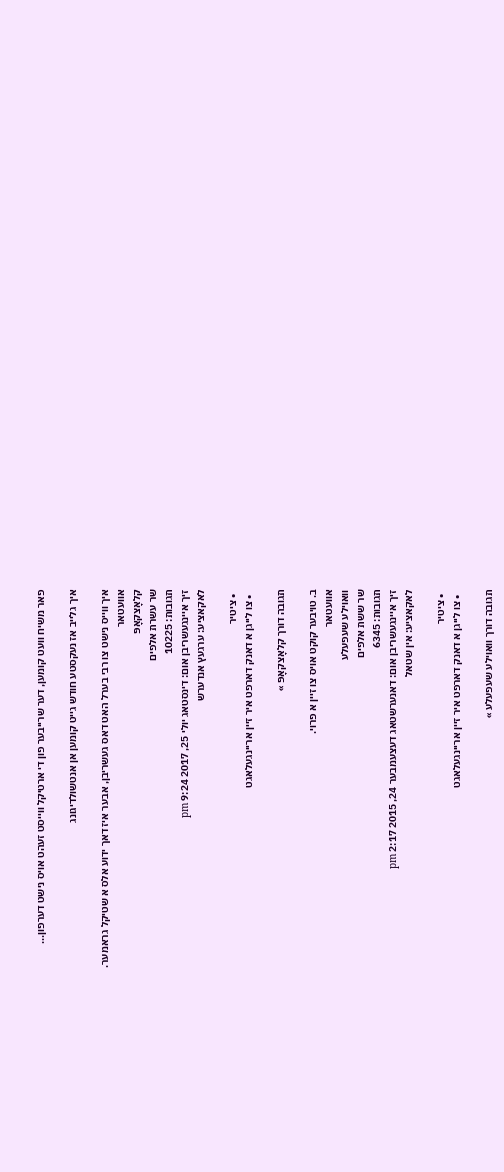פאר משיח וועט קומען, דער שרייבער פון די ארטיקל ווייסט זעהט אויס נישט דערפון...

איך גלייב אז נעקסטע חודש גייט קומען אן אנטשולדיגונג

איך ווייס נישט צו רבי בערל האט דאס געשריבן, אבער איז דאך ידוע אלס א שטיקל גראמער.
אוועטאר
קלאָצקאָפּ
שר עשרת אלפים
תגובות: 10225
זיך איינגעשריבן אום: דינסטאג יולי 25, 2017 9:24 pm
לאקאציע: ערגעץ אנדערש

  • ציטיר
  • צו לייגן א דאנק דארפט איר זיין אריינגעלאגט

תגובה דורך קלאָצקאָפּ »

ב. טויבער קוקט אויס צו זיין א פרוי.
אוועטאר
וואוילע שעפעלע
שר ששת אלפים
תגובות: 6345
זיך איינגעשריבן אום: דאנערשטאג דעצעמבער 24, 2015 2:17 pm
לאקאציע: אין שטאל

  • ציטיר
  • צו לייגן א דאנק דארפט איר זיין אריינגעלאגט

תגובה דורך וואוילע שעפעלע »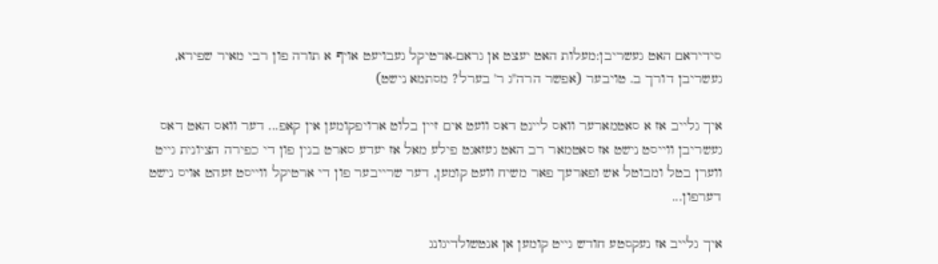סידיראם האט געשריבן:מעלות האט יעצט אן גראם-ארטיקל געבויעט אויף א תורה פון רבי מאיר שפירא, געשריבן דורך ב. טויבער (אפשר הרה"ג ר' בערל? מסתמא נישט)

איך גלייב אז א סאטמארער וואס ליינט דאס וועט אים זיין בלוט ארויפקומען אין קאפ... דער וואס האט דאס געשריבן ווייסט נישט אז סאטמאר רב האט געזאגט פילע מאל אז יעדע סארט בנין פון די כפירה הציונית גייט ווערן בטל ומבוטל אש ופארעך פאר משיח וועט קומען, דער שרייבער פון די ארטיקל ווייסט זעהט אויס נישט דערפון...

איך גלייב אז נעקסטע חודש גייט קומען אן אנטשולדיגונג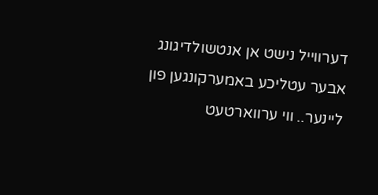דערווייל נישט אן אנטשולדיגונג אבער עטליכע באמערקונגען פון ליינער.. ווי ערווארטעט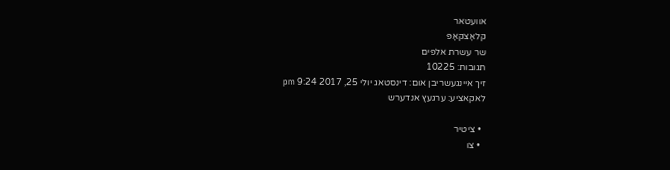אוועטאר
קלאָצקאָפּ
שר עשרת אלפים
תגובות: 10225
זיך איינגעשריבן אום: דינסטאג יולי 25, 2017 9:24 pm
לאקאציע: ערגעץ אנדערש

  • ציטיר
  • צו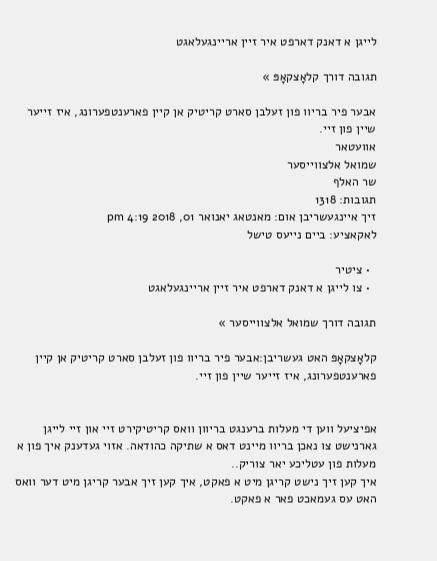לייגן א דאנק דארפט איר זיין אריינגעלאגט

תגובה דורך קלאָצקאָפּ »

אבער פיר בריוו פון זעלבן סארט קריטיק אן קיין פארענטפערונג, איז זייער שיין פון זיי.
אוועטאר
שמואל אלצווייסער
שר האלף
תגובות: 1318
זיך איינגעשריבן אום: מאנטאג יאנואר 01, 2018 4:19 pm
לאקאציע: ביים נייעס טישל

  • ציטיר
  • צו לייגן א דאנק דארפט איר זיין אריינגעלאגט

תגובה דורך שמואל אלצווייסער »

קלאָצקאָפּ האט געשריבן:אבער פיר בריוו פון זעלבן סארט קריטיק אן קיין פארענטפערונג, איז זייער שיין פון זיי.


אפיציעל ווען די מעלות ברענגט בריוון וואס קריטיקירט זיי און זיי לייגן גארנישט צו נאכן בריוו מיינט דאס א שתיקה כהודאה. אזוי געדענק איך פון א מעלות פון עטליכע יאר צוריק..
איך קען זיך נישט קריגן מיט א פאקט, איך קען זיך אבער קריגן מיט דער וואס האט עס געמאכט פאר א פאקט.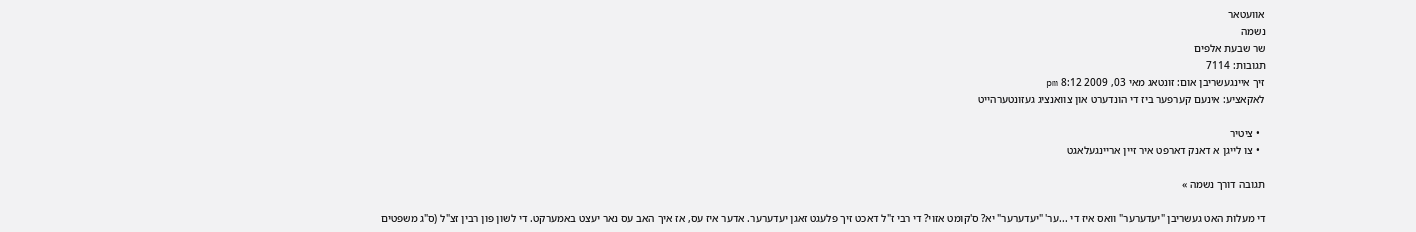אוועטאר
נשמה
שר שבעת אלפים
תגובות: 7114
זיך איינגעשריבן אום: זונטאג מאי 03, 2009 8:12 pm
לאקאציע: אינעם קערפער ביז די הונדערט און צוואנציג געזונטערהייט

  • ציטיר
  • צו לייגן א דאנק דארפט איר זיין אריינגעלאגט

תגובה דורך נשמה »

די מעלות האט געשריבן "יעדערער" וואס איז די ...ער' "יעדערער" יא? ס'קומט אזוי? די רבי ז"ל דאכט זיך פלעגט זאגן יעדערער. אדער איז עס, אז איך האב עס נאר יעצט באמערקט. די לשון פון רבין זצ"ל (ס"ג משפטים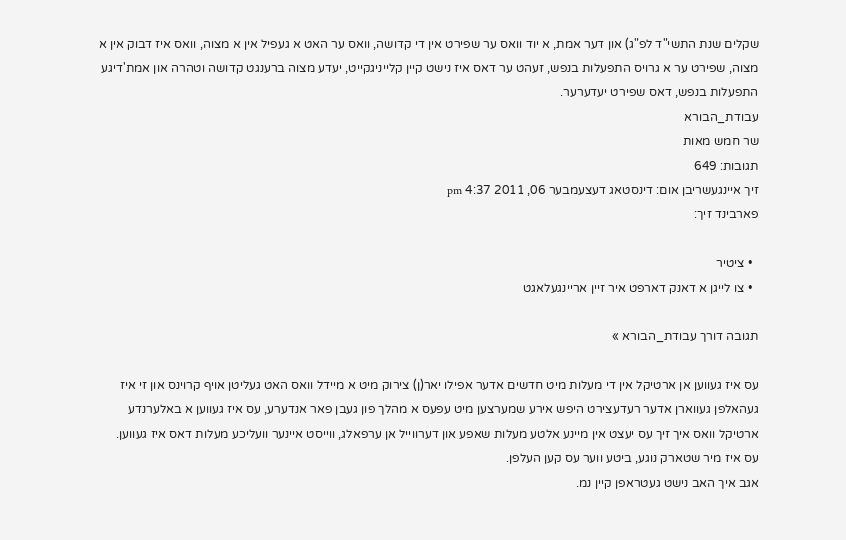שקלים שנת התשי"ד לפ"ג) און דער אמת, א יוד וואס ער שפירט אין די קדושה, וואס ער האט א געפיל אין א מצוה, וואס איז דבוק אין א מצוה, שפירט ער א גרויס התפעלות בנפש, זעהט ער דאס איז נישט קיין קלייניגקייט, יעדע מצוה ברענגט קדושה וטהרה און אמת'דיגע התפעלות בנפש, דאס שפירט יעדערער.
עבודת_הבורא
שר חמש מאות
תגובות: 649
זיך איינגעשריבן אום: דינסטאג דעצעמבער 06, 2011 4:37 pm
פארבינד זיך:

  • ציטיר
  • צו לייגן א דאנק דארפט איר זיין אריינגעלאגט

תגובה דורך עבודת_הבורא »

עס איז געווען אן ארטיקל אין די מעלות מיט חדשים אדער אפילו יאר(ן) צירוק מיט א מיידל וואס האט געליטן אויף קרוינס און זי איז געהאלפן געווארן אדער רעדעצירט היפש אירע שמערצען מיט עפעס א מהלך פון געבן פאר אנדערע, עס איז געווען א באלערנדע ארטיקל וואס איך זיך עס יעצט אין מיינע אלטע מעלות שאפע און דערווייל אן ערפאלג, ווייסט איינער וועליכע מעלות דאס איז געווען.
עס איז מיר שטארק נוגע, ביטע ווער עס קען העלפן.
אגב איך האב נישט געטראפן קיין נמ.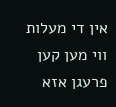אין די מעלות ווי מען קען פרעגן אזא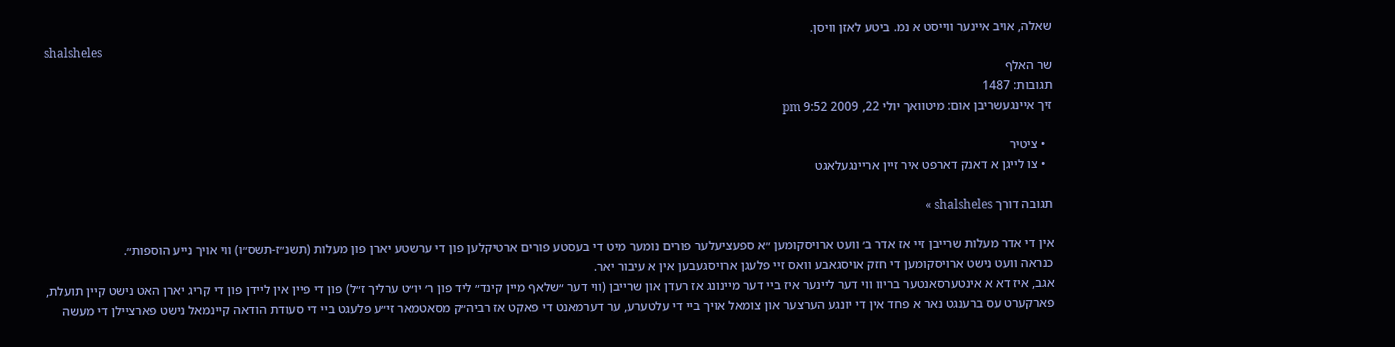שאלה, אויב איינער ווייסט א נמ. ביטע לאזן וויסן.
shalsheles
שר האלף
תגובות: 1487
זיך איינגעשריבן אום: מיטוואך יולי 22, 2009 9:52 pm

  • ציטיר
  • צו לייגן א דאנק דארפט איר זיין אריינגעלאגט

תגובה דורך shalsheles »

אין די אדר מעלות שרייבן זיי אז אדר ב׳ וועט ארויסקומען ״א ספעציעלער פורים נומער מיט די בעסטע פורים ארטיקלען פון די ערשטע יארן פון מעלות (תשנ״ז-תשס״ו) ווי אויך נייע הוספות״.
כנראה וועט נישט ארויסקומען די חזק אויסגאבע וואס זיי פלעגן ארויסגעבען אין א עיבור יאר.
אגב, איז דא א אינטערסאנטער בריוו ווי דער ליינער איז ביי דער מיינונג אז רעדן און שרייבן (ווי דער ״שלאף מיין קינד״ ליד פון ר׳ יו״ט ערליך ז״ל) פון די פיין אין ליידן פון די קריג יארן האט נישט קיין תועלת, פארקערט עס ברענגט נאר א פחד אין די יונגע הערצער און צומאל אויך ביי די עלטערע, ער דערמאנט די פאקט אז רביה״ק מסאטמאר זי״ע פלעגט ביי די סעודת הודאה קיינמאל נישט פארציילן די מעשה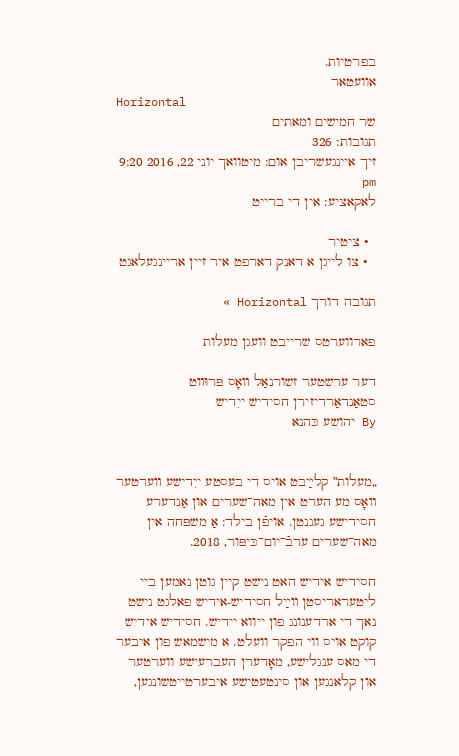בפרטיות.
אוועטאר
Horizontal
שר חמישים ומאתים
תגובות: 326
זיך איינגעשריבן אום: מיטוואך יוני 22, 2016 9:20 pm
לאקאציע: אין די ברייט

  • ציטיר
  • צו לייגן א דאנק דארפט איר זיין אריינגעלאגט

תגובה דורך Horizontal »

פארווערטס שרייבט וועגן מעלות

דער ערשטער זשורנאַל װאָס פּרוּװט סטאַנדאַרדיזירן חסידיש ייִדיש
By יהושע כּהנא


„מעלות‟ קלײַבט אויס די בעסטע ייִדישע װערטער װאָס מע הערט אין מאה־שערים און אַנדערע חסידישע געגנטן. אויפֿן בילד: אַ משפּחה אין מאה־שערים ערבֿ־יום־כּיפּור, 2018.

חסידיש אידיש האט נישט קיין גוטן נאמען ביי ליטעראריסטן װײַל חסידיש-אידיש פאלגט נישט נאך די ארדענונג פון ייווא יידיש. חסידיש אידיש קוקט אויס ווי הפקר וועלט. א מישמאש פון איבער די מאס ענגלישע, מאָדערן העברעישע ווערטער און קלאנגען און סינטעטישע איבערטייטשונגען,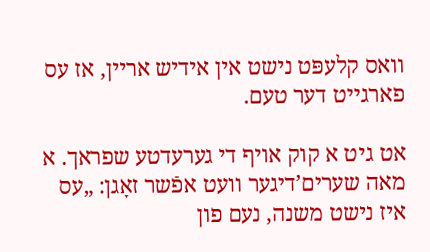וואס קלעפּט נישט אין אידיש אריין, אז עס פארגייט דער טעם.

אט גיט א קוק אויף די גערעדטע שפראך. א מאה שערים’דיגער װעט אפֿשר זאָגן: „עס איז נישט משנה, נעם פון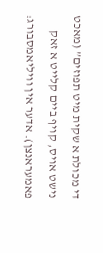די מכולת א שקית מיט תפוזים” (מאכט נישט אויס, קויף ביים קלייט א זאק פאמעראנצן). אדער אין וויליאמסבורג: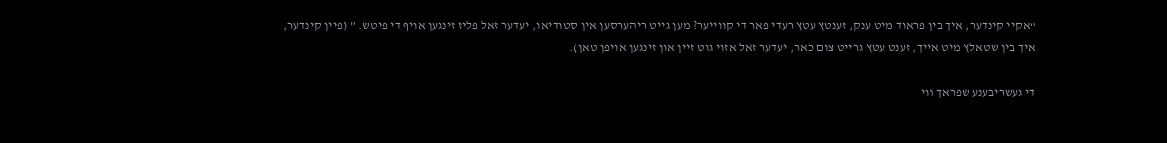“אקיי קינדער, איך בין פראוד מיט ענק, זענטץ עטץ רעדי פאר די קווייער? מען גייט ריהערסען אין סטודיאו, יעדער זאל פליז זינגען אויף די פיטש. ” (פיין קינדער, איך בין שטאלץ מיט אייך, זענט עטץ גרייט צום כאר, יעדער זאל אזוי גוט זיין און זינגען אויפן טאן).

די געשריבענע שפראך װי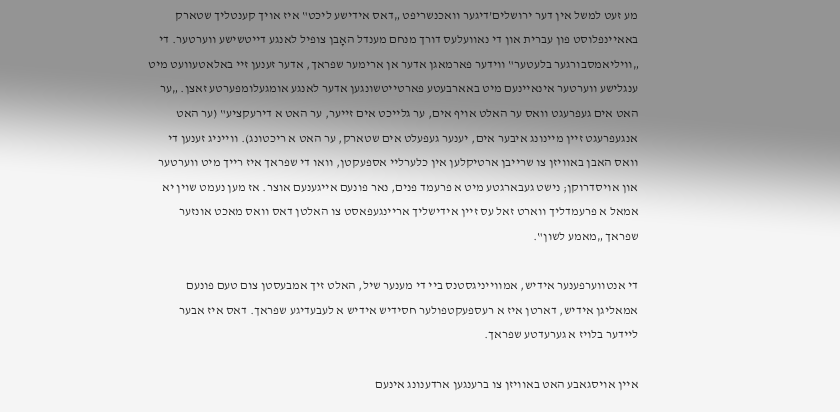מע זעט למשל אין דער ירושלים’דיגער וואכנשריפט „דאס אידישע ליכט‟ איז אויך קענטליך שטארק באאיינפלוסט פון עברית און די נאוועלעס דורך מנחם מענדל האָבן צופיל לאנגע דייטשישע ווערטער. די „וויליאמסבורגער בלעטער‟ ווידער פארמאגן אדער אן ארימער שפראך, אדער זענען זיי באלאטעוועט מיט ענגלישע ווערטער אינאיינעם מיט באארבעטע פארטייטשונגען אדער לאנגע אומגעלומפערטע זאצן. „ער האט אים געפרעגט וואס ער האלט אויף אים, ער גלייכט אים זייער, ער האט א דירעקציע‟ (ער האט אנגעפרעגט זיין מיינונג איבער אים, יענער געפעלט אים שטארק, ער האט א ריכטונג). ווייניג זענען די וואס האבן באוויזן צו שרייבן ארטיקלען אין כלערליי אספעקטן, וואו די שפראך איז רייך מיט ווערטער און אויסדרוקן; נישט געבארגטע מיט א פרעמד פנים, נאר פונעם אייגענעם אוצר. אז מען נעמט שוין יא אמאל א פרעמדליך ווארט זאל עס זיין אידישליך אריינגעפאסט צו האלטן דאס וואס מאכט אונזער שפראך „מאמע לשון‟.

די אנטווערפענער אידיש, אמווייניגסטנס ביי די מענער שיל, האלט זיך אמבעסטן צום טעם פונעם אמאליגן אידיש, דארטן איז א רעספעקטפולער חסידיש אידיש א לעבעדיגע שפראך. דאס איז אבער ליידער בלויז א גערעדטע שפראך.

איין אויסגאבע האט באוויזן צו ברענגען ארדענונג אינעם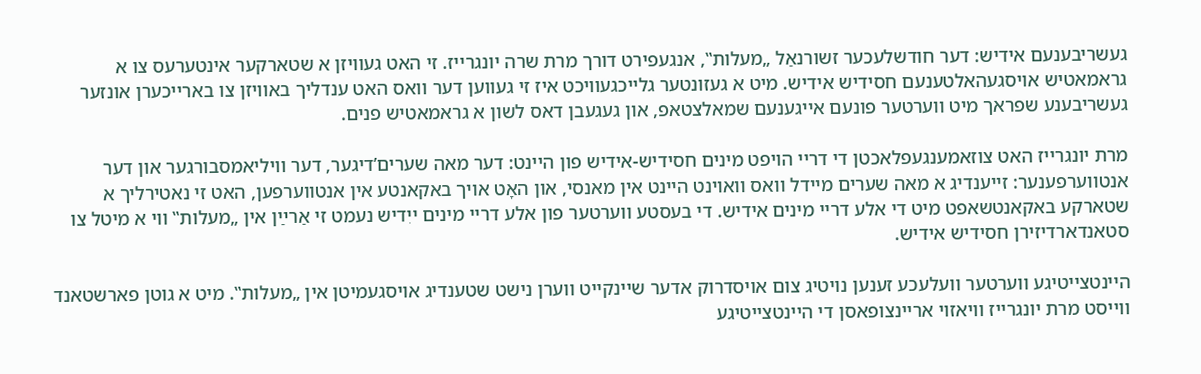געשריבענעם אידיש: דער חודשלעכער זשורנאַל „מעלות‟, אנגעפירט דורך מרת שרה יונגרייז. זי האט געוויזן א שטארקער אינטערעס צו א גראמאטיש אויסגעהאלטענעם חסידיש אידיש. מיט א געזונטער גלייכגעוויכט איז זי געווען דער וואס האט ענדליך באוויזן צו בארייכערן אונזער געשריבענע שפראך מיט ווערטער פונעם אייגענעם שמאלצטאפ, און געגעבן דאס לשון א גראמאטיש פנים.

מרת יונגרייז האט צוזאמענגעפלאכטן די דריי הויפט מינים חסידיש-אידיש פון היינט: דער מאה שערים’דיגער, דער וויליאמסבורגער און דער אנטווערפענער: זייענדיג א מאה שערים מיידל וואס וואוינט היינט אין מאנסי, און האָט אויך באקאנטע אין אנטווערפען, האט זי נאטירליך א שטארקע באקאנטשאפט מיט די אלע דריי מינים אידיש. די בעסטע ווערטער פון אלע דריי מינים ייִדיש נעמט זי אַרײַן אין „מעלות‟ ווי א מיטל צו סטאנדארדיזירן חסידיש אידיש.

היינטצייטיגע ווערטער וועלעכע זענען נויטיג צום אויסדרוק אדער שיינקייט ווערן נישט שטענדיג אויסגעמיטן אין „מעלות‟. מיט א גוטן פארשטאנד ווייסט מרת יונגרייז וויאזוי אריינצופאסן די היינטצייטיגע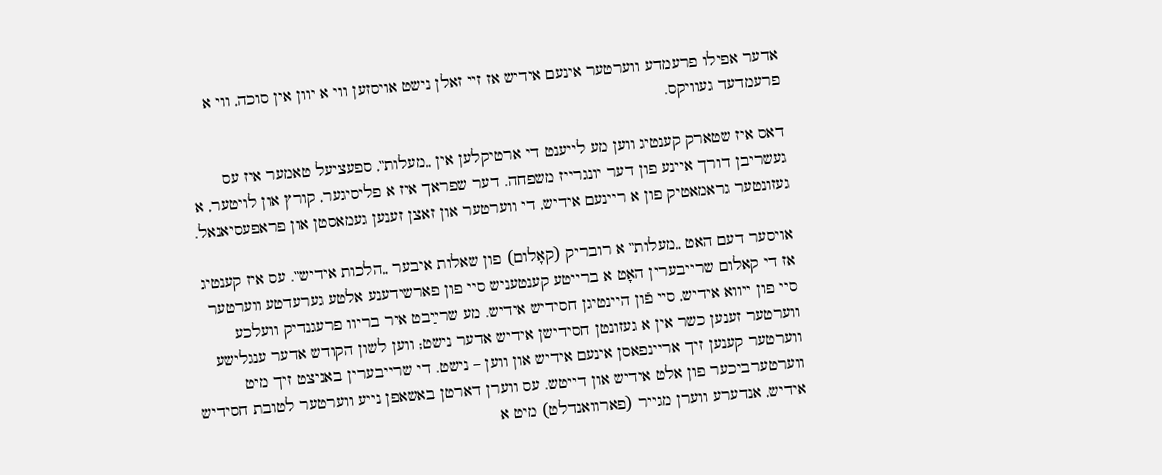אדער אפילו פרעמדע ווערטער אינעם אידיש אז זיי זאלן נישט אויסזען ווי א יוון אין סוכה, ווי א פרעמדעד געוויקס.

דאס איז שטארק קענטיג ווען מע לייענט די ארטיקלען אין „מעלות‟, ספעציעל טאמער איז עס געשריבן דורך איינע פון דער יונגרייז משפחה. דער שפראך איז א פליסיגער, קורץ און לויטער, א געזונטער גראמאטיק פון א ריינעם אידיש, די ווערטער און זאצן זענען געמאסטן און פראפעסיאנאל.

אויסער דעם האט „מעלות‟ א רובריק (קאָלום) פון שאלות איבער „הלכות אידיש‟. עס איז קענטיג אז די קאלום שרייבערין האָט א ברייטע קענטעניש סיי פון פארשידענע אלטע גערעדטע װערטער סיי פון ייווא אידיש, סײ פֿון היינטיגן חסידיש אידיש. מע שרײַבט איר בריוו פרעגנדיק וועלכע ווערטער זענען כשר אין א געזונטן חסידישן אידיש אדער נישט; ווען לשון הקודש אדער ענגלישע ווערטער קענען זיך אריינפאסן אינעם אידיש און ווען – נישט. די שרייבערין באניצט זיך מיט ווערטערביכער פון אלט אידיש און דייטש. עס ווערן דארטן באשאפן נייע ווערטער לטובת חסידיש אידיש, אנדערע ווערן מגייר (פארוואנדלט) מיט א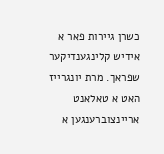כשרן גיירות פאר א אידיש קלינגענדיקער שפראך. מרת יונגרייז האט א טאלאנט אריינצוברענגען א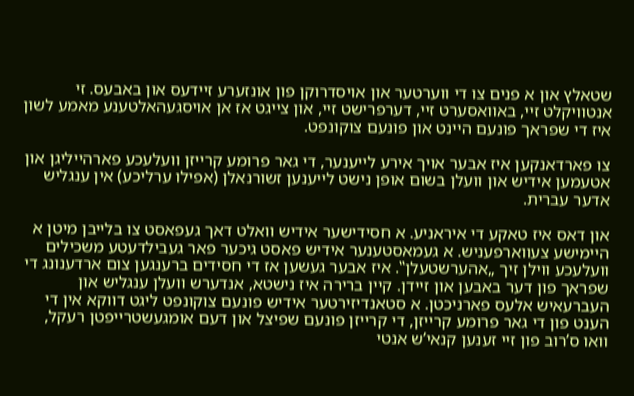שטאלץ און א פנים צו די ווערטער און אויסדרוקן פון אונזערע זיידעס און באבעס. זי אנטוויקלט זיי, באוואסערט זיי, דערפרישט זיי, און צייגט אז אן אויסגעהאלטענע מאמע לשון איז די שפראך פונעם היינט און פונעם צוקונפט.

צו פארדאנקען איז אבער אויך אירע לײענער, די גאר פרומע קרייזן וועלעכע פארהייליגן און אטעמען אידיש און וועלן בשום אופן נישט לייענען זשורנאלן (אפילו ערליכע) אין ענגליש אדער עברית.

און דאס איז טאקע די איראניע. א חסידישער אידיש וואלט דאך געפאסט צו בלייבן מיטן א היימישע צעווארפעניש. א געמאסטענער אידיש פאסט גיכער פאר געבילדעטע משכילים וועלעכע ווילן זיך „אהערשטעלן‟. איז אבער געשען אז די חסידים ברענגען צום ארדענונג די שפראך פון דער באבען און זיידן. קיין ברירה איז נישטא, אנדערש וועלן ענגליש און העברעאיש אלעס פארניכטן. א סטאנדיזירטער אידיש פונעם צוקונפט ליגט דווקא אין די הענט פון די גאר פרומע קרייזן, די קרייזן פונעם שפיצל און דעם אומגעשטרייפטן רעקל, וואו ס’רוב פון זיי זענען קנאי’ש אנטי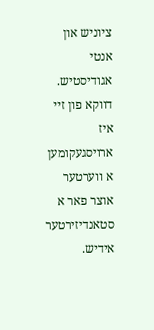ציוניש און אנטי אגודיסטיש. דווקא פון זיי איז ארויסגעקומען א ווערטער אוצר פאר א סטאנדיזירטער אידיש.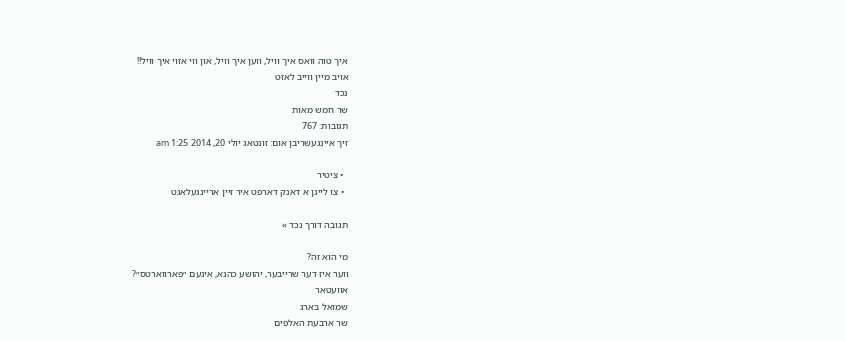איך טוה וואס איך וויל, ווען איך וויל, און ווי אזוי איך וויל!!
אויב מיין ווייב לאזט
נכד
שר חמש מאות
תגובות: 767
זיך איינגעשריבן אום: זונטאג יולי 20, 2014 1:25 am

  • ציטיר
  • צו לייגן א דאנק דארפט איר זיין אריינגעלאגט

תגובה דורך נכד »

מי הוא זה?
ווער איז דער שרייבער, יהושע כהנא, אינעם ״פארווארטס״?
אוועטאר
שמואל בארג
שר ארבעת האלפים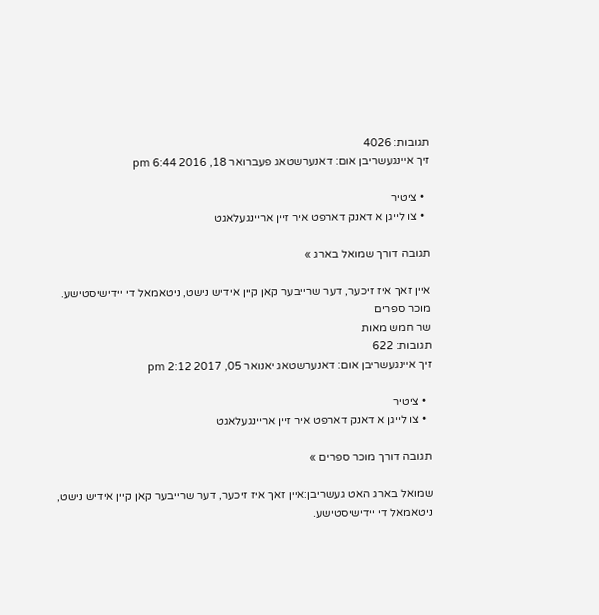תגובות: 4026
זיך איינגעשריבן אום: דאנערשטאג פעברואר 18, 2016 6:44 pm

  • ציטיר
  • צו לייגן א דאנק דארפט איר זיין אריינגעלאגט

תגובה דורך שמואל בארג »

איין זאך איז זיכער, דער שרייבער קאן קיין אידיש נישט, ניטאמאל די יידישיסטישע.
מוכר ספרים
שר חמש מאות
תגובות: 622
זיך איינגעשריבן אום: דאנערשטאג יאנואר 05, 2017 2:12 pm

  • ציטיר
  • צו לייגן א דאנק דארפט איר זיין אריינגעלאגט

תגובה דורך מוכר ספרים »

שמואל בארג האט געשריבן:איין זאך איז זיכער, דער שרייבער קאן קיין אידיש נישט, ניטאמאל די יידישיסטישע.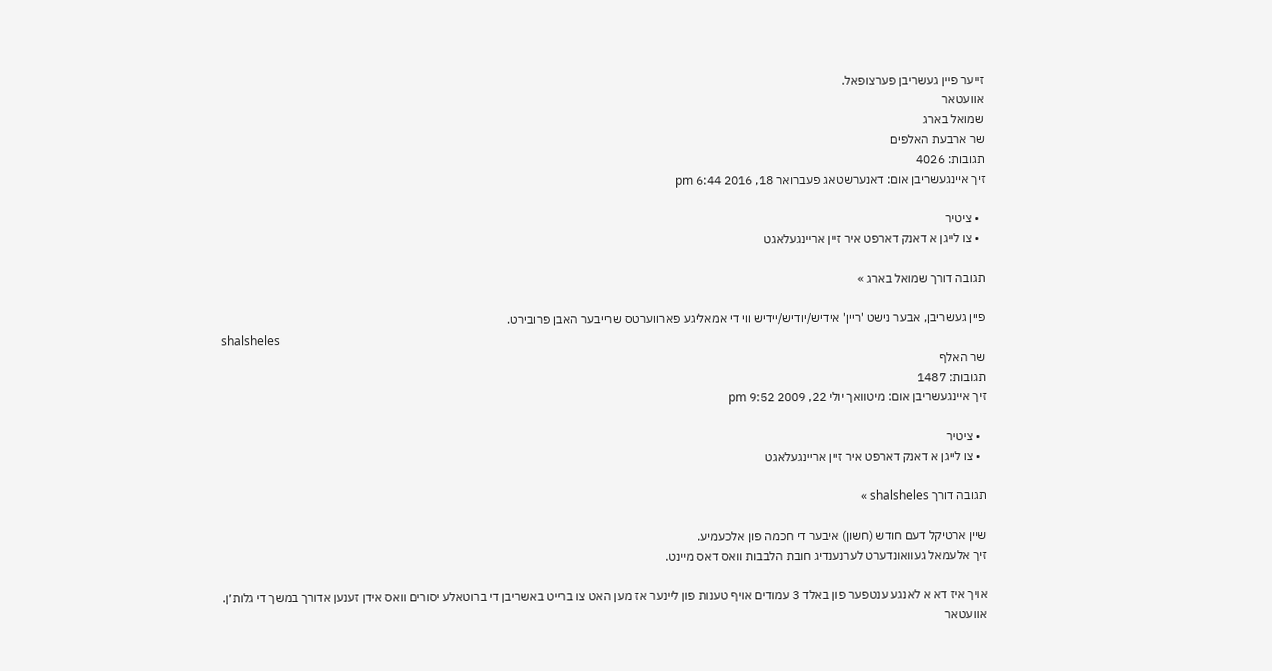זייער פיין געשריבן פערצופאל.
אוועטאר
שמואל בארג
שר ארבעת האלפים
תגובות: 4026
זיך איינגעשריבן אום: דאנערשטאג פעברואר 18, 2016 6:44 pm

  • ציטיר
  • צו לייגן א דאנק דארפט איר זיין אריינגעלאגט

תגובה דורך שמואל בארג »

פיין געשריבן, אבער נישט 'ריין' אידיש/יודיש/יידיש ווי די אמאליגע פארווערטס שרייבער האבן פרובירט.
shalsheles
שר האלף
תגובות: 1487
זיך איינגעשריבן אום: מיטוואך יולי 22, 2009 9:52 pm

  • ציטיר
  • צו לייגן א דאנק דארפט איר זיין אריינגעלאגט

תגובה דורך shalsheles »

שיין ארטיקל דעם חודש (חשון) איבער די חכמה פון אלכעמיע.
זיך אלעמאל געוואונדערט לערנענדיג חובת הלבבות וואס דאס מיינט.

אויך איז דא א לאנגע ענטפער פון באלד 3 עמודים אויף טענות פון ליינער אז מען האט צו ברייט באשריבן די ברוטאלע יסורים וואס אידן זענען אדורך במשך די גלות׳ן.
אוועטאר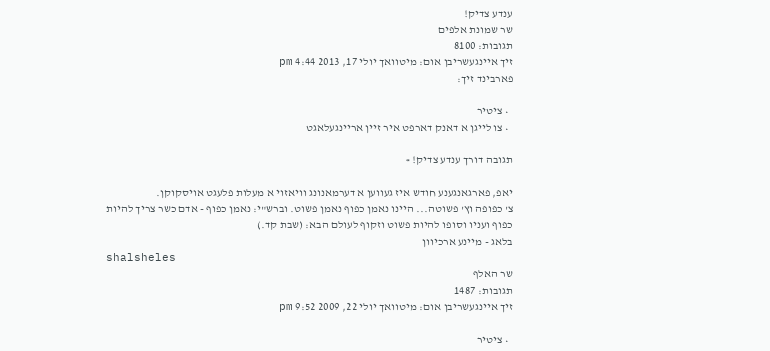ענדע צדיק!
שר שמונת אלפים
תגובות: 8100
זיך איינגעשריבן אום: מיטוואך יולי 17, 2013 4:44 pm
פארבינד זיך:

  • ציטיר
  • צו לייגן א דאנק דארפט איר זיין אריינגעלאגט

תגובה דורך ענדע צדיק! »

יאפ, פארגאנגענע חודש איז געווען א דערמאנונג וויאזוי א מעלות פלעגט אויסקוקן.
צ' כפופה וץ' פשוטה... היינו נאמן כפוף נאמן פשוט. וברש"י: נאמן כפוף - אדם כשר צריך להיות כפוף ועניו וסופו להיות פשוט וזקוף לעולם הבא: (שבת קד.)
בלאג - מיינע ארכיוון
shalsheles
שר האלף
תגובות: 1487
זיך איינגעשריבן אום: מיטוואך יולי 22, 2009 9:52 pm

  • ציטיר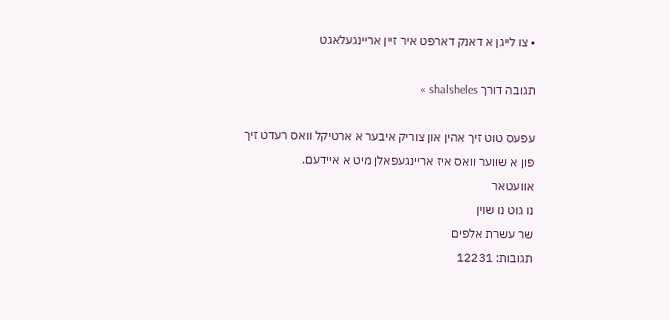• צו לייגן א דאנק דארפט איר זיין אריינגעלאגט

תגובה דורך shalsheles »

עפעס טוט זיך אהין און צוריק איבער א ארטיקל וואס רעדט זיך פון א שווער וואס איז אריינגעפאלן מיט א איידעם.
אוועטאר
נו גוט נו שוין
שר עשרת אלפים
תגובות: 12231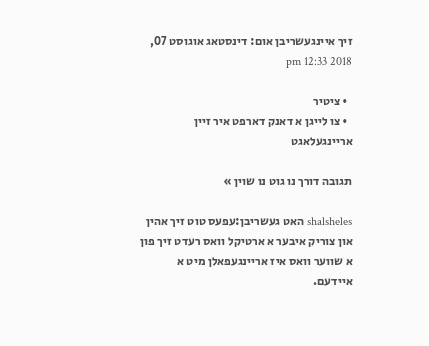זיך איינגעשריבן אום: דינסטאג אוגוסט 07, 2018 12:33 pm

  • ציטיר
  • צו לייגן א דאנק דארפט איר זיין אריינגעלאגט

תגובה דורך נו גוט נו שוין »

shalsheles האט געשריבן:עפעס טוט זיך אהין און צוריק איבער א ארטיקל וואס רעדט זיך פון א שווער וואס איז אריינגעפאלן מיט א איידעם.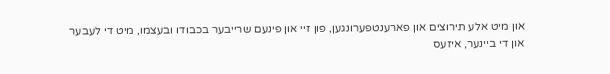און מיט אלע תירוצים און פארענטפערונגען, פון זיי און פינעם שרייבער בכבודו ובעצמו, מיט די לעבער און די ביינער, איזעס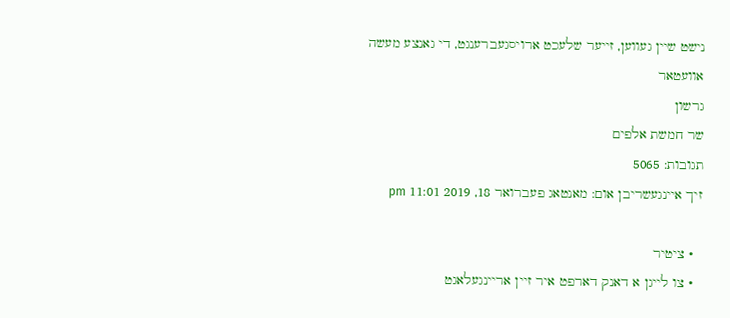נישט שיין געווען, זייער שלעכט ארויסגעברענגט, די גאנצע מעשה
אוועטאר
גרשון
שר חמשת אלפים
תגובות: 5065
זיך איינגעשריבן אום: מאנטאג פעברואר 18, 2019 11:01 pm

  • ציטיר
  • צו לייגן א דאנק דארפט איר זיין אריינגעלאגט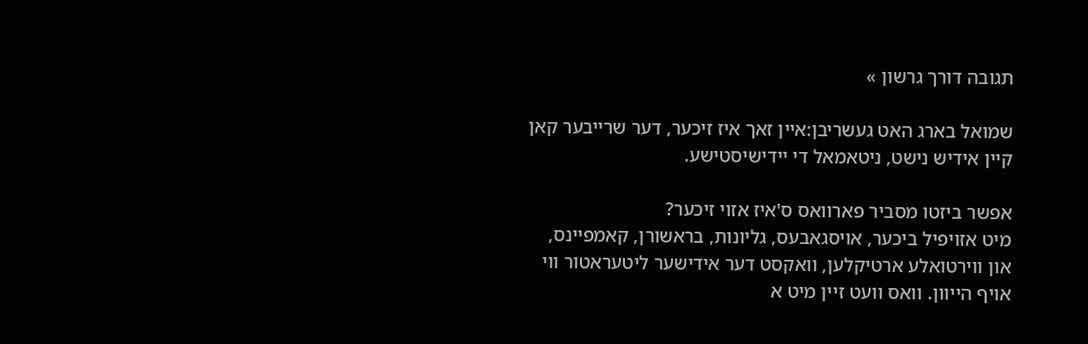תגובה דורך גרשון »

שמואל בארג האט געשריבן:איין זאך איז זיכער, דער שרייבער קאן קיין אידיש נישט, ניטאמאל די יידישיסטישע.

אפשר ביזטו מסביר פארוואס ס'איז אזוי זיכער?
מיט אזויפיל ביכער, אויסגאבעס, גליונות, בראשורן, קאמפיינס, און ווירטואלע ארטיקלען, וואקסט דער אידישער ליטעראטור ווי אויף הייוון. וואס וועט זיין מיט א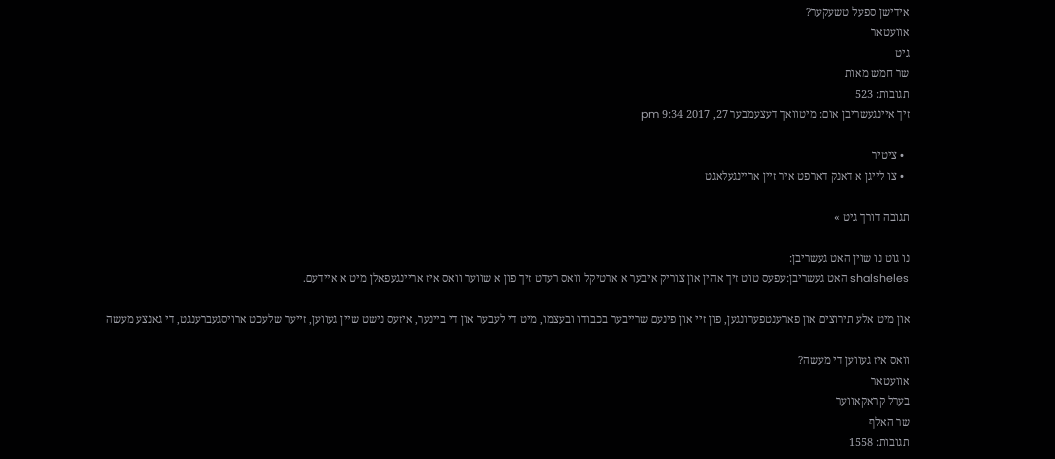אידישן ספעל טשעקער?
אוועטאר
גיט
שר חמש מאות
תגובות: 523
זיך איינגעשריבן אום: מיטוואך דעצעמבער 27, 2017 9:34 pm

  • ציטיר
  • צו לייגן א דאנק דארפט איר זיין אריינגעלאגט

תגובה דורך גיט »

נו גוט נו שוין האט געשריבן:
shalsheles האט געשריבן:עפעס טוט זיך אהין און צוריק איבער א ארטיקל וואס רעדט זיך פון א שווער וואס איז אריינגעפאלן מיט א איידעם.

און מיט אלע תירוצים און פארענטפערונגען, פון זיי און פינעם שרייבער בכבודו ובעצמו, מיט די לעבער און די ביינער, איזעס נישט שיין געווען, זייער שלעכט ארויסגעברענגט, די גאנצע מעשה

וואס איז געווען די מעשה?
אוועטאר
בערל קראקאווער
שר האלף
תגובות: 1558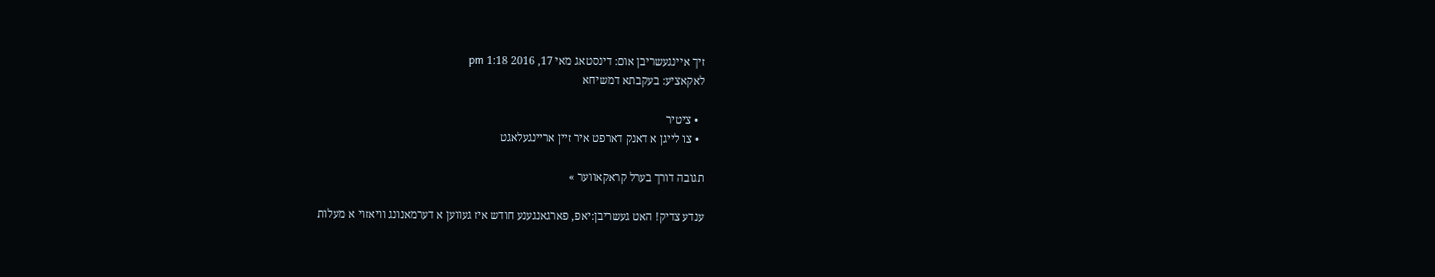זיך איינגעשריבן אום: דינסטאג מאי 17, 2016 1:18 pm
לאקאציע: בעקבתא דמשיחא

  • ציטיר
  • צו לייגן א דאנק דארפט איר זיין אריינגעלאגט

תגובה דורך בערל קראקאווער »

ענדע צדיק! האט געשריבן:יאפ, פארגאנגענע חודש איז געווען א דערמאנונג וויאזוי א מעלות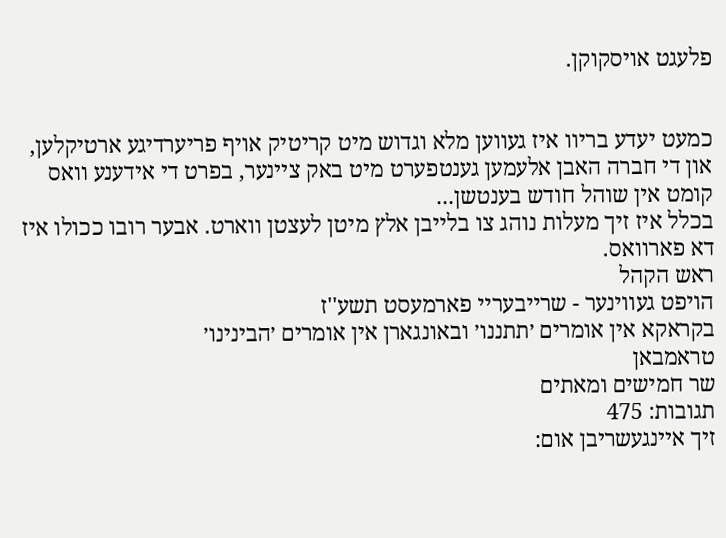פלעגט אויסקוקן.


כמעט יעדע בריוו איז געווען מלא וגדוש מיט קריטיק אויף פריערדיגע ארטיקלען, און די חברה האבן אלעמען גענטפערט מיט באק ציינער, בפרט די אידענע וואס קומט אין שוהל חודש בענטשן...
בכלל איז זיך מעלות נוהג צו בלייבן אלץ מיטן לעצטן ווארט. אבער רובו ככולו איז דא פארוואס.
ראש הקהל
הויפט געווינער - שרייבעריי פארמעסט תשע''ז
בקראקא אין אומרים ׳תתננו׳ ובאונגארן אין אומרים ׳הבינינו׳
טראמבאן
שר חמישים ומאתים
תגובות: 475
זיך איינגעשריבן אום: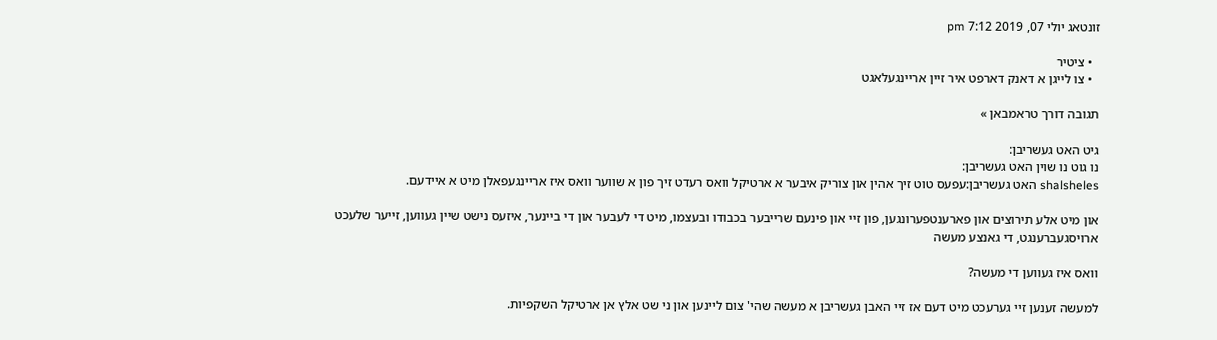זונטאג יולי 07, 2019 7:12 pm

  • ציטיר
  • צו לייגן א דאנק דארפט איר זיין אריינגעלאגט

תגובה דורך טראמבאן »

גיט האט געשריבן:
נו גוט נו שוין האט געשריבן:
shalsheles האט געשריבן:עפעס טוט זיך אהין און צוריק איבער א ארטיקל וואס רעדט זיך פון א שווער וואס איז אריינגעפאלן מיט א איידעם.

און מיט אלע תירוצים און פארענטפערונגען, פון זיי און פינעם שרייבער בכבודו ובעצמו, מיט די לעבער און די ביינער, איזעס נישט שיין געווען, זייער שלעכט ארויסגעברענגט, די גאנצע מעשה

וואס איז געווען די מעשה?

למעשה זענען זיי גערעכט מיט דעם אז זיי האבן געשריבן א מעשה שהי' צום ליינען און ני שט אלץ אן ארטיקל השקפיות.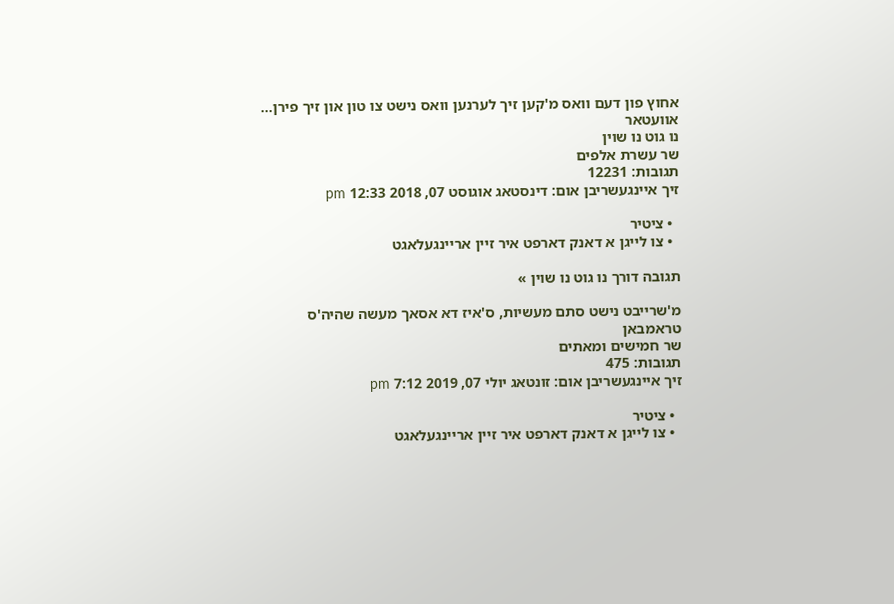אחוץ פון דעם וואס מ'קען זיך לערנען וואס נישט צו טון און זיך פירן...
אוועטאר
נו גוט נו שוין
שר עשרת אלפים
תגובות: 12231
זיך איינגעשריבן אום: דינסטאג אוגוסט 07, 2018 12:33 pm

  • ציטיר
  • צו לייגן א דאנק דארפט איר זיין אריינגעלאגט

תגובה דורך נו גוט נו שוין »

מ'שרייבט נישט סתם מעשיות, ס'איז דא אסאך מעשה שהיה'ס
טראמבאן
שר חמישים ומאתים
תגובות: 475
זיך איינגעשריבן אום: זונטאג יולי 07, 2019 7:12 pm

  • ציטיר
  • צו לייגן א דאנק דארפט איר זיין אריינגעלאגט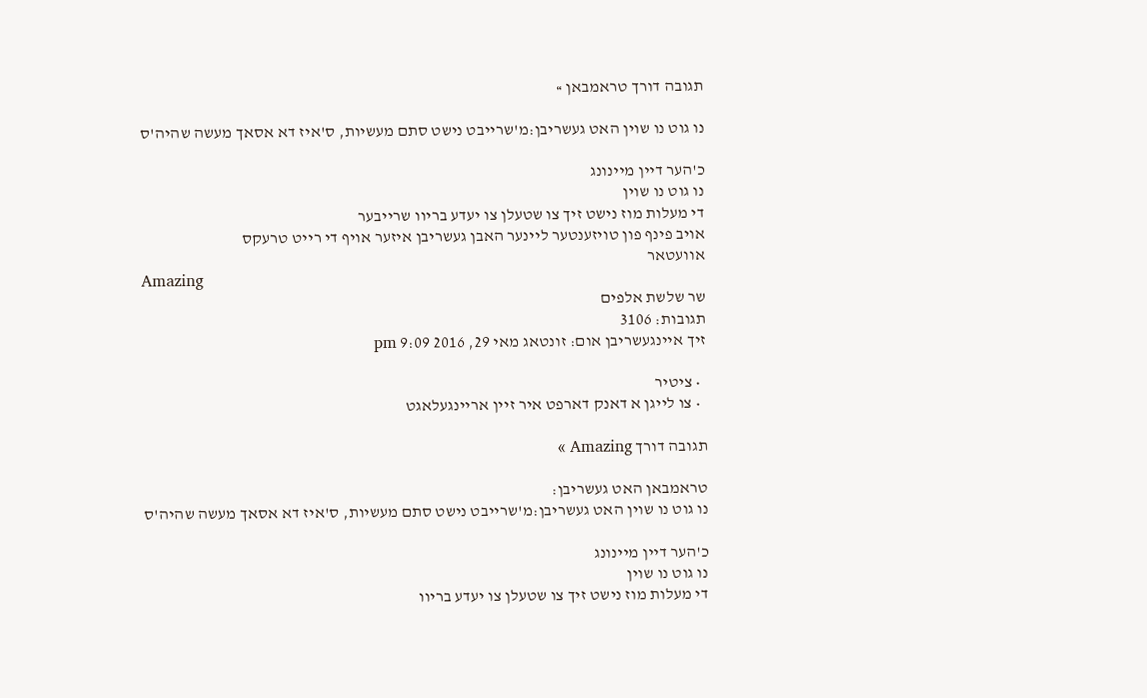תגובה דורך טראמבאן »

נו גוט נו שוין האט געשריבן:מ'שרייבט נישט סתם מעשיות, ס'איז דא אסאך מעשה שהיה'ס

כ'הער דיין מיינונג
נו גוט נו שוין
די מעלות מוז נישט זיך צו שטעלן צו יעדע בריוו שרייבער
אויב פינף פון טויזענטער ליינער האבן געשריבן איזער אויף די רייט טרעקס
אוועטאר
Amazing
שר שלשת אלפים
תגובות: 3106
זיך איינגעשריבן אום: זונטאג מאי 29, 2016 9:09 pm

  • ציטיר
  • צו לייגן א דאנק דארפט איר זיין אריינגעלאגט

תגובה דורך Amazing »

טראמבאן האט געשריבן:
נו גוט נו שוין האט געשריבן:מ'שרייבט נישט סתם מעשיות, ס'איז דא אסאך מעשה שהיה'ס

כ'הער דיין מיינונג
נו גוט נו שוין
די מעלות מוז נישט זיך צו שטעלן צו יעדע בריוו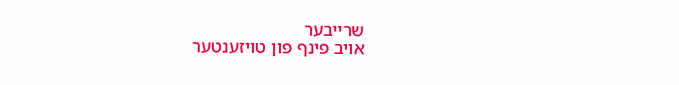שרייבער
אויב פינף פון טויזענטער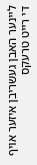ליינער האבן געשריבן איזער אויף די רייט טרעקס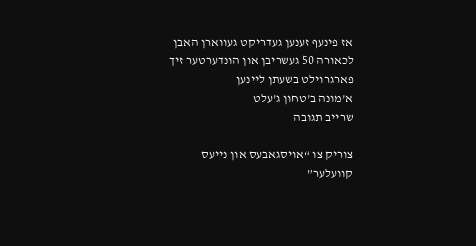אז פינעף זענען געדריקט געווארן האבן לכאורה 50 געשריבן און הונדערטער זיך פארגרוילט בשעתן ליינען
א'מונה ב'טחון ג'עלט
שרייב תגובה

צוריק צו “אויסגאבעס און נייעס קוועלער”